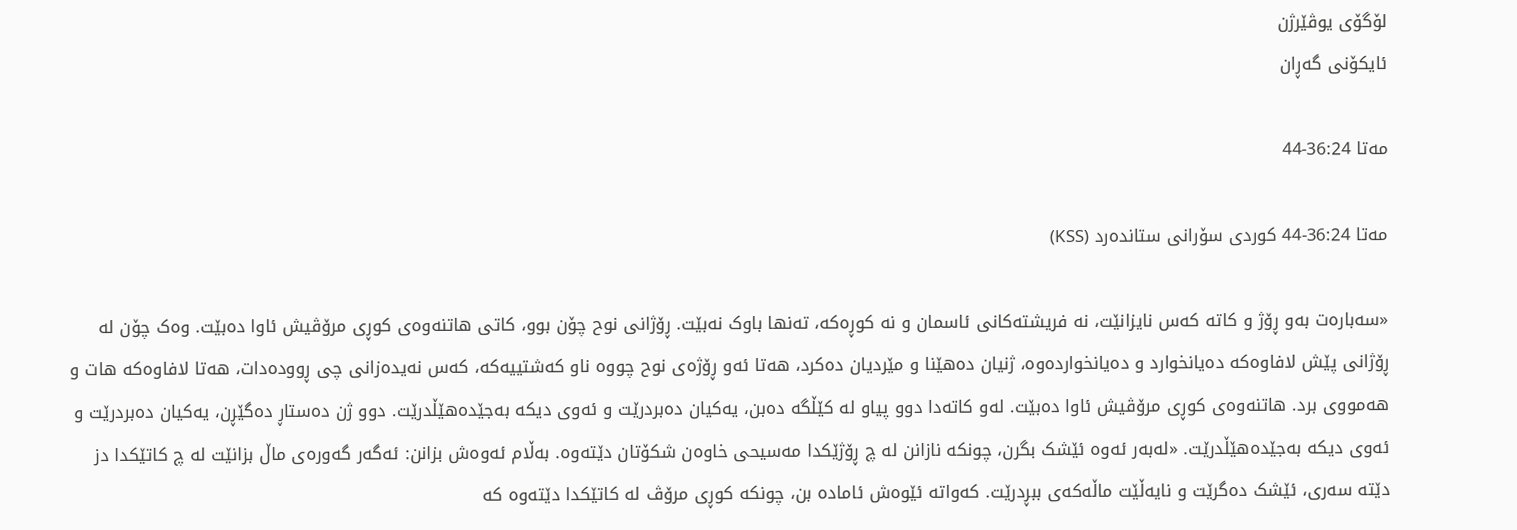لۆگۆی یوڤێرژن
ئایکۆنی گەڕان

مەتا 36:24-44

مەتا 36:24-44 كوردی سۆرانی ستانده‌رد (KSS)

«سەبارەت بەو ڕۆژ و کاتە کەس نایزانێت، نە فریشتەکانی ئاسمان و نە کوڕەکە، تەنها باوک نەبێت. ڕۆژانی نوح چۆن بوو، کاتی هاتنەوەی کوڕی مرۆڤیش ئاوا دەبێت. وەک چۆن لە ڕۆژانی پێش لافاوەکە دەیانخوارد و دەیانخواردەوە، ژنیان دەهێنا و مێردیان دەکرد، هەتا ئەو ڕۆژەی نوح چووە ناو کەشتییەکە، کەس نەیدەزانی چی ڕوودەدات، هەتا لافاوەکە هات و هەمووی برد. هاتنەوەی کوڕی مرۆڤیش ئاوا دەبێت. لەو کاتەدا دوو پیاو لە کێڵگە دەبن، یەکیان دەبردرێت و ئەوی دیکە بەجێدەهێڵدرێت. دوو ژن دەستاڕ دەگێڕن، یەکیان دەبردرێت و ئەوی دیکە بەجێدەهێڵدرێت. «لەبەر ئەوە ئێشک بگرن، چونکە نازانن لە چ ڕۆژێکدا مەسیحی خاوەن شکۆتان دێتەوە. بەڵام ئەوەش بزانن: ئەگەر گەورەی ماڵ بزانێت لە چ کاتێکدا دز دێتە سەری، ئێشک دەگرێت و نایەڵێت ماڵەکەی ببڕدرێت. کەواتە ئێوەش ئامادە بن، چونکە کوڕی مرۆڤ لە کاتێکدا دێتەوە کە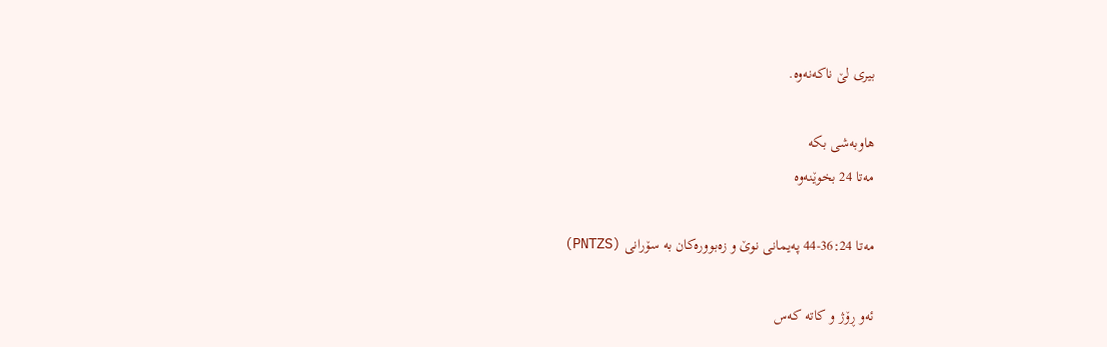بیری لێ ناکەنەوە.

هاوبەشی بکە
مەتا 24 بخوێنەوە

مەتا 36:24-44 پەیمانی نوێ و زەبوورەکان بە سۆرانی (PNTZS)

ئه‌و ڕۆژ و كاته‌ كه‌س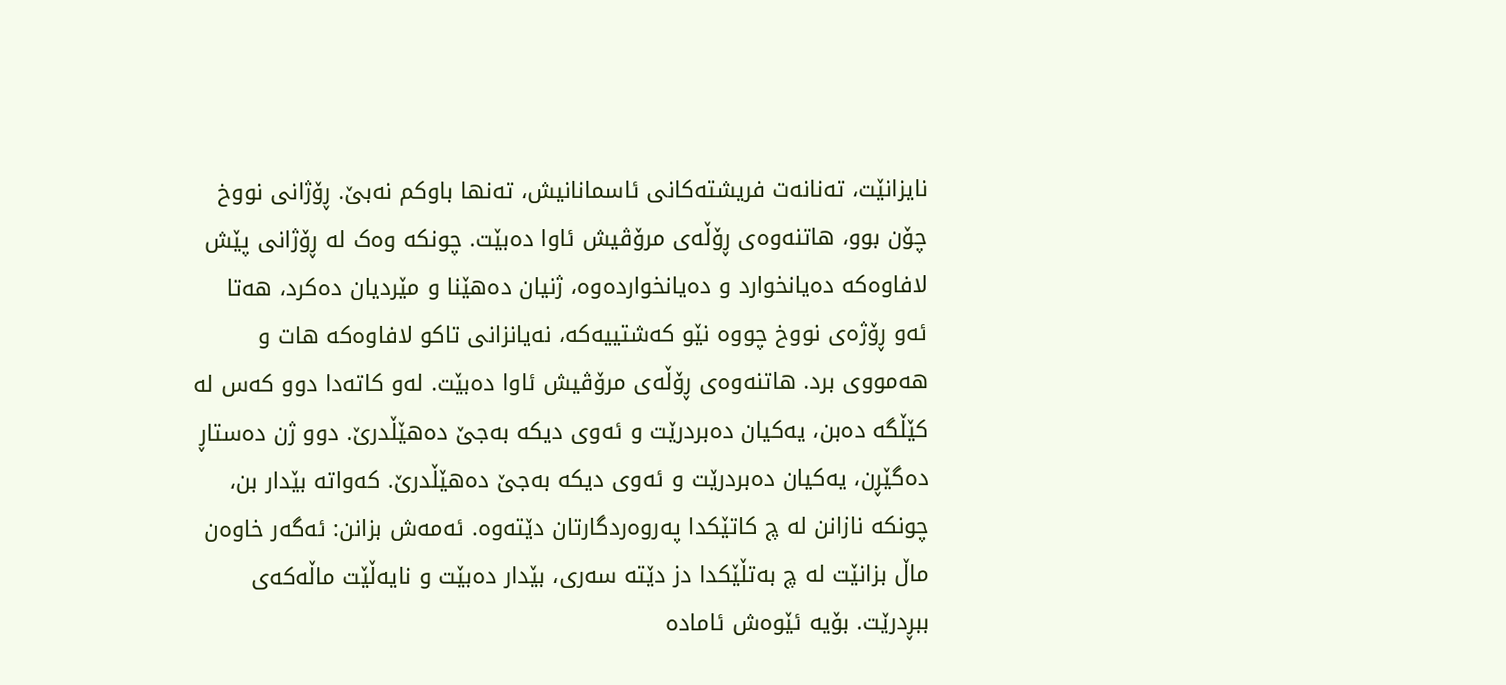نایزانێت، ته‌نانه‌ت فریشته‌كانی ئاسمانانیش، ته‌نها باوكم نه‌بێ. ڕۆژانی نووخ چۆن بوو، هاتنه‌وه‌ی ڕۆڵه‌ی مرۆڤیش ئاوا ده‌بێت. چونكه‌ وه‌ک له‌ ڕۆژانی پێش لافاوه‌كه‌ ده‌یانخوارد و ده‌یانخوارده‌وه‌، ژنیان ده‌هێنا و مێردیان ده‌كرد، هه‌تا ئه‌و ڕۆژه‌ی نووخ چووه‌ نێو كه‌شتییه‌كه‌، نه‌یانزانی تاكو لافاوه‌كه‌ هات و هه‌مووی برد. هاتنه‌وه‌ی ڕۆڵه‌ی مرۆڤیش ئاوا ده‌بێت. له‌و كاته‌دا دوو كه‌س له‌ كێڵگه‌ ده‌بن، یه‌كیان ده‌بردرێت و ئه‌وی دیكه‌ به‌جێ ده‌هێڵدرێ. دوو ژن ده‌ستاڕ ده‌گێڕن، یه‌كیان ده‌بردرێت و ئه‌وی دیكه‌ به‌جێ ده‌هێڵدرێ. كه‌واته‌ بێدار بن، چونكه‌ نازانن له‌ چ كاتێكدا په‌روه‌ردگارتان دێته‌وه‌. ئه‌مه‌ش بزانن: ئه‌گه‌ر خاوه‌ن ماڵ بزانێت له‌ چ به‌تڵێكدا دز دێته‌ سه‌ری، بێدار ده‌بێت و نایه‌ڵێت ماڵه‌كه‌ی ببڕدرێت. بۆیه‌ ئێوه‌ش ئاماده‌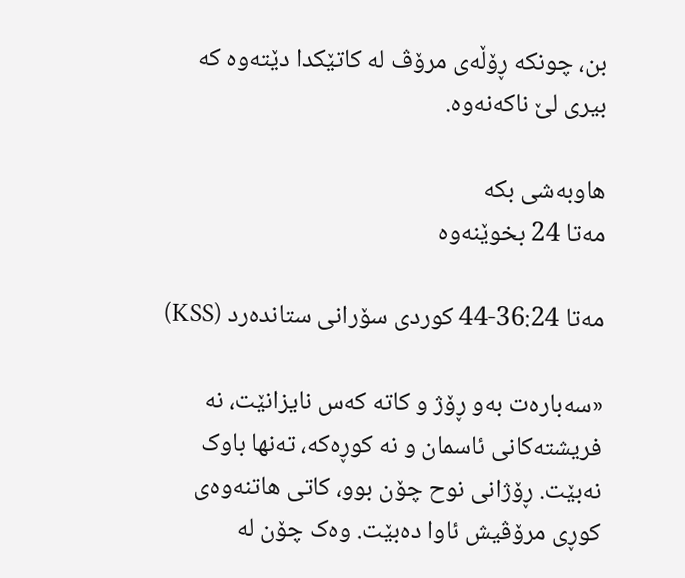بن، چونكه‌ ڕۆڵه‌ی مرۆڤ له‌ كاتێكدا دێته‌وه‌ كه‌ بیری لێ ناكه‌نه‌وه‌.

هاوبەشی بکە
مەتا 24 بخوێنەوە

مەتا 36:24-44 كوردی سۆرانی ستانده‌رد (KSS)

«سەبارەت بەو ڕۆژ و کاتە کەس نایزانێت، نە فریشتەکانی ئاسمان و نە کوڕەکە، تەنها باوک نەبێت. ڕۆژانی نوح چۆن بوو، کاتی هاتنەوەی کوڕی مرۆڤیش ئاوا دەبێت. وەک چۆن لە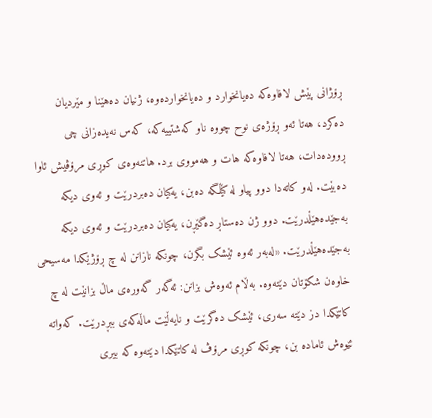ڕۆژانی پێش لافاوەکە دەیانخوارد و دەیانخواردەوە، ژنیان دەهێنا و مێردیان دەکرد، هەتا ئەو ڕۆژەی نوح چووە ناو کەشتییەکە، کەس نەیدەزانی چی ڕوودەدات، هەتا لافاوەکە هات و هەمووی برد. هاتنەوەی کوڕی مرۆڤیش ئاوا دەبێت. لەو کاتەدا دوو پیاو لە کێڵگە دەبن، یەکیان دەبردرێت و ئەوی دیکە بەجێدەهێڵدرێت. دوو ژن دەستاڕ دەگێڕن، یەکیان دەبردرێت و ئەوی دیکە بەجێدەهێڵدرێت. «لەبەر ئەوە ئێشک بگرن، چونکە نازانن لە چ ڕۆژێکدا مەسیحی خاوەن شکۆتان دێتەوە. بەڵام ئەوەش بزانن: ئەگەر گەورەی ماڵ بزانێت لە چ کاتێکدا دز دێتە سەری، ئێشک دەگرێت و نایەڵێت ماڵەکەی ببڕدرێت. کەواتە ئێوەش ئامادە بن، چونکە کوڕی مرۆڤ لە کاتێکدا دێتەوە کە بیری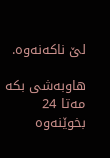لێ ناکەنەوە.

هاوبەشی بکە
مەتا 24 بخوێنەوە